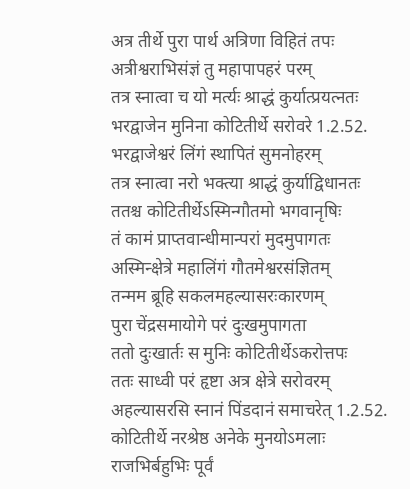अत्र तीर्थे पुरा पार्थ अत्रिणा विहितं तपः
अत्रीश्वराभिसंज्ञं तु महापापहरं परम्
तत्र स्नात्वा च यो मर्त्यः श्राद्धं कुर्यात्प्रयत्नतः
भरद्वाजेन मुनिना कोटितीर्थे सरोवरे 1.2.52.
भरद्वाजेश्वरं लिंगं स्थापितं सुमनोहरम्
तत्र स्नात्वा नरो भक्त्या श्राद्धं कुर्याद्विधानतः
ततश्च कोटितीर्थेऽस्मिन्गौतमो भगवानृषिः
तं कामं प्राप्तवान्धीमान्परां मुदमुपागतः
अस्मिन्क्षेत्रे महालिंगं गौतमेश्वरसंज्ञितम्
तन्मम ब्रूहि सकलमहल्यासरःकारणम्
पुरा चेंद्रसमायोगे परं दुःखमुपागता
ततो दुःखार्तः स मुनिः कोटितीर्थेऽकरोत्तपः
ततः साध्वी परं हृष्टा अत्र क्षेत्रे सरोवरम्
अहल्यासरसि स्नानं पिंडदानं समाचरेत् 1.2.52.
कोटितीर्थे नरश्रेष्ठ अनेके मुनयोऽमलाः
राजभिर्बहुभिः पूर्वं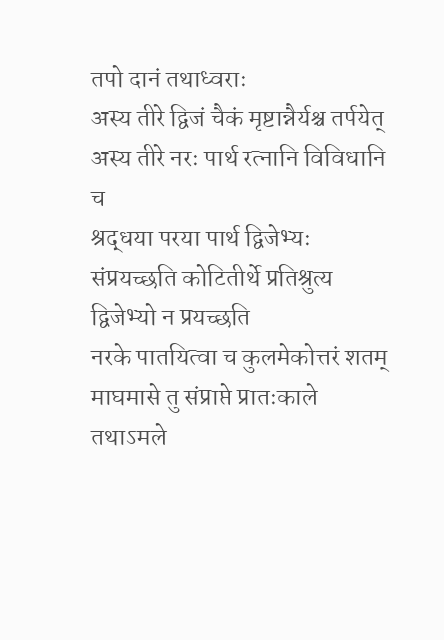तपो दानं तथाध्वराः
अस्य तीरे द्विजं चैकं मृष्टान्नैर्यश्च तर्पयेत्
अस्य तीरे नरः पार्थ रत्नानि विविधानि च
श्रद्धया परया पार्थ द्विजेभ्यः संप्रयच्छति कोटितीर्थे प्रतिश्रुत्य द्विजेभ्यो न प्रयच्छति
नरके पातयित्वा च कुलमेकोत्तरं शतम्
माघमासे तु संप्राप्ते प्रातःकाले तथाऽमले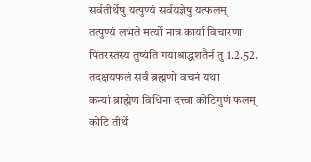सर्वतीर्थेषु यत्पुण्यं सर्वयज्ञेषु यत्फलम्
तत्पुण्यं लभते मर्त्यो नात्र कार्या विचारणा
पितरस्तस्य तुष्यंति गयाश्राद्धशतैर्न तु 1.2.52.
तदक्षयफलं सर्वं ब्रह्मणो वचनं यथा
कन्यां ब्राह्मेण विधिना दत्त्वा कोटिगुणं फलम्
कोटि तीर्थे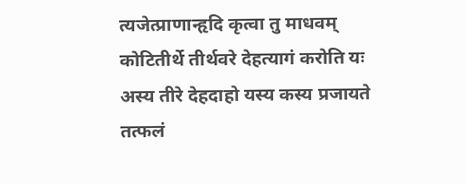त्यजेत्प्राणान्हृदि कृत्वा तु माधवम्
कोटितीर्थे तीर्थवरे देहत्यागं करोति यः
अस्य तीरे देहदाहो यस्य कस्य प्रजायते
तत्फलं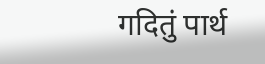गदितुं पार्थ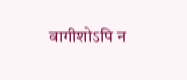वागीशोऽपि न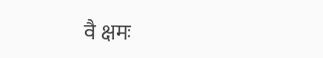वै क्षमः